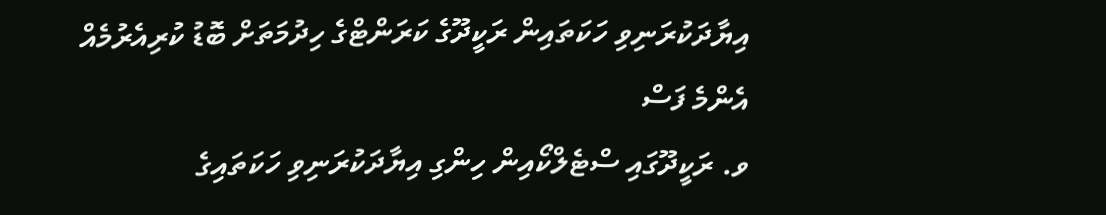އިޔާދަކުރަނިވި ހަކަތައިން ރަކީދޫގެ ކަރަންޓްގެ ހިދުމަތަށް ބޮޑު ކުރިއެރުމެއް
އެންމެ ފަސް
ވ. ރަކީދޫގައި ސްޓެލްކޯއިން ހިންގި އިޔާދަކުރަނިވި ހަކަތައިގެ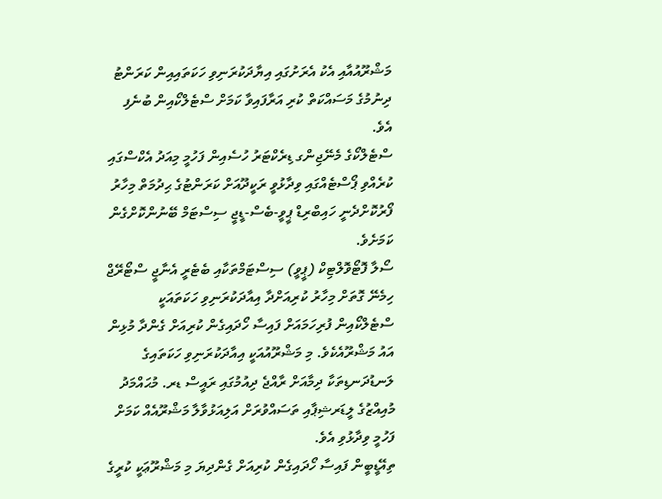މަޝްރޫއުއާއި އެކު އެރަށުގައި އިޔާދަކުރަނިވި ހަކަތައިއިން ކަރަންޓު ދިނުމުގެ މަސައްކަތް ކުރި އަރާފައިވާ ކަމަށް ސްޓެލްކޯއިން ބުނެފި އެވެ.
ސްޓެލްކޯގެ މެނޭޖިންގ ޑިރެކްޓަރު ހުސެއިން ފަހުމީ މިއަދު އެކްސްގައި ކުރެއްވި ޕޯސްޓެއްގައި ވިދާޅުވީ ރަކީދޫއަށް ކަރަންޓުގެ ޙިދުމަތް މިހާރު ފޯރުކޮށްދެނީ ހައިބްރިޑް ޕީވީ-ބެސް-ޑީޖީ ސިސްޓަމް ބޭނުންކޮށްގެން ކަމަށެވެ.
ސޯލާ ފޮޓޯވޮލްޓިކް (ޕީވީ) ސިސްޓަމްތަކާއި ބެޓެރީ އެނާޖީ ސްޓޯރޭޖް ހިމެނޭ ގޮތަށް މިހާރު ކުރިއަށްދާ އިއާދަކުރަނިވި ހަކަތައަކީ ސްޓެލްކޯއިން ފުރިހަމައަށް ފައިސާ ހޯދައިގެން ކުރިއަށް ގެންދާ މުޅިން އައު މަޝްރޫއެކެވެ. މި މަޝްރޫއުއަކީ އިއާދަކުރަނިވި ހަކަތައިގެ ލަނޑުދަނޑިތަކާ ދިމާއަށް ރާއްޖެ ދިއުމުގައި ރައީސް ޑރ. މުޙައްމަދު މުއިއްޒުގެ ލީޑަރޝިޕާއި ތަސައްވުރަށް އަލިއަޅުވާލާ މަޝްރޫއެއް ކަމަށް ފަހުމީ ވިދާޅުވި އެވެ.
ތިއޭޑީބީން ފައިސާ ހޯދައިގެން ކުރިއަށް ގެންދިޔަ މި މަޝްރޫޢަކީ ކުރީގެ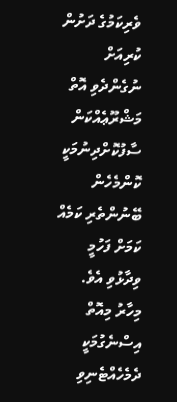ވެރިކަމުގެ ދަށުން ކުރިއަށް ނުގެންދެވި އޮތް މަޝްރޫޢެއްކަން ސާފުކޮށްދިނުމަކީ ކޮންމެހެން ބޭނުންތެރި ކަމެއް ކަމަށް ފަހުމީ ވިދާޅުވި އެވެ. މިހާރު މިއޮތް އިސްނެގުމަކީ ދެމެހެއްޓެނިވި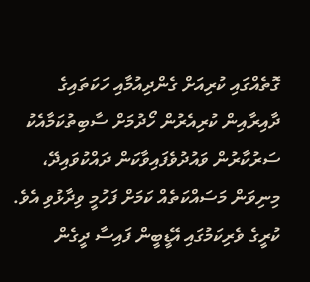ގޮތެއްގައި ކުރިއަށް ގެންދިއުމާއި ހަކަތައިގެ ދާއިރާއިން ކުރިއެރުން ހޯދުމަށް ސާބިތުކަމާއެކު ސަރުކާރުން ވައުދުވެފައިވާކަން ދައްކުވައިދޭ، މިނިވަން މަސައްކަތެއް ކަމަށް ފަހުމީ ވިދާޅުވި އެވެ.
ކުރީގެ ވެރިކަމުގައި އޭޑީބީން ފައިސާ ދީގެން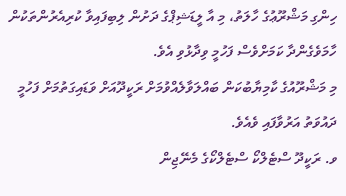ހިންގި މަޝްރޫޢުގެ ހާލަތު، މި އާ ލީޑަޝިޕްގެ ދަށުން ލިބިފައިވާ ކުރިއެރުންތަކުން ހާމަވެގެންދާ ކަމަށްވެސް ފަހުމީ ވިދާޅުވި އެވެ.
މި މަޝްރޫއުގެ ކާމިޔާބުކަން ބައްލަވާލެއްވުމަށް ރަކީދޫއަށް ވަޑައިގަތުމަށް ފަހުމީ ދައުވަތު އަރުވާފައި ވެއެވެ.
ވ. ރަކީދޫ ސްޓެލްކޯ ސްޓެލްކޯގެ މެނޭޖިން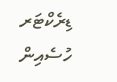ޑިރެކްޓަރ ހުސެއިން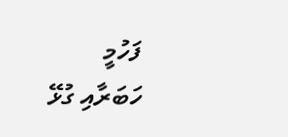ފަހުމީ
ހަބަރާއި ގުޅޭ